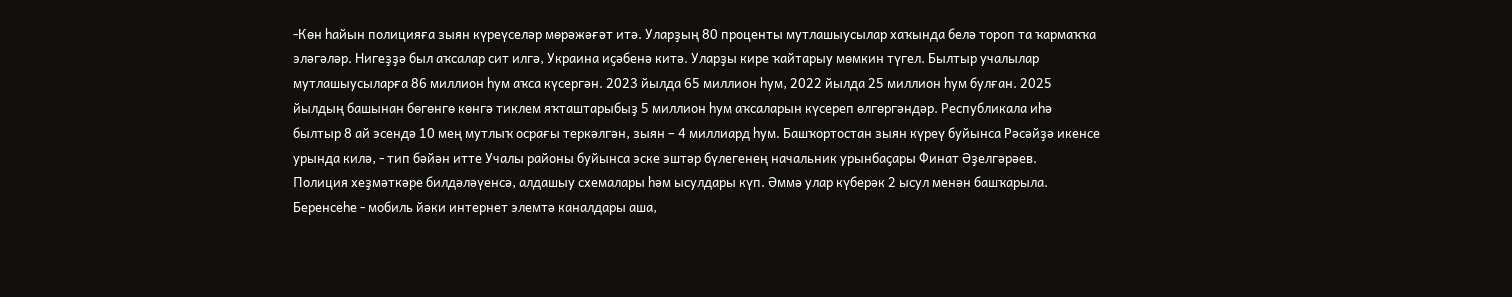-Көн һайын полицияға зыян күреүселәр мөрәжәғәт итә. Уларҙың 80 проценты мутлашыусылар хаҡында белә тороп та ҡармаҡҡа эләгәләр. Нигеҙҙә был аҡсалар сит илгә, Украина иҫәбенә китә. Уларҙы кире ҡайтарыу мөмкин түгел. Былтыр учалылар мутлашыусыларға 86 миллион һум аҡса күсергән. 2023 йылда 65 миллион һум, 2022 йылда 25 миллион һум булған. 2025 йылдың башынан бөгөнгө көнгә тиклем яҡташтарыбыҙ 5 миллион һум аҡсаларын күсереп өлгөргәндәр. Республикала иһә былтыр 8 ай эсендә 10 мең мутлыҡ осрағы теркәлгән, зыян – 4 миллиард һум. Башҡортостан зыян күреү буйынса Рәсәйҙә икенсе урында килә, - тип бәйән итте Учалы районы буйынса эске эштәр бүлегенең начальник урынбаҫары Финат Әҙелгәрәев.
Полиция хеҙмәткәре билдәләүенсә, алдашыу схемалары һәм ысулдары күп. Әммә улар күберәк 2 ысул менән башҡарыла. Беренсеһе - мобиль йәки интернет элемтә каналдары аша,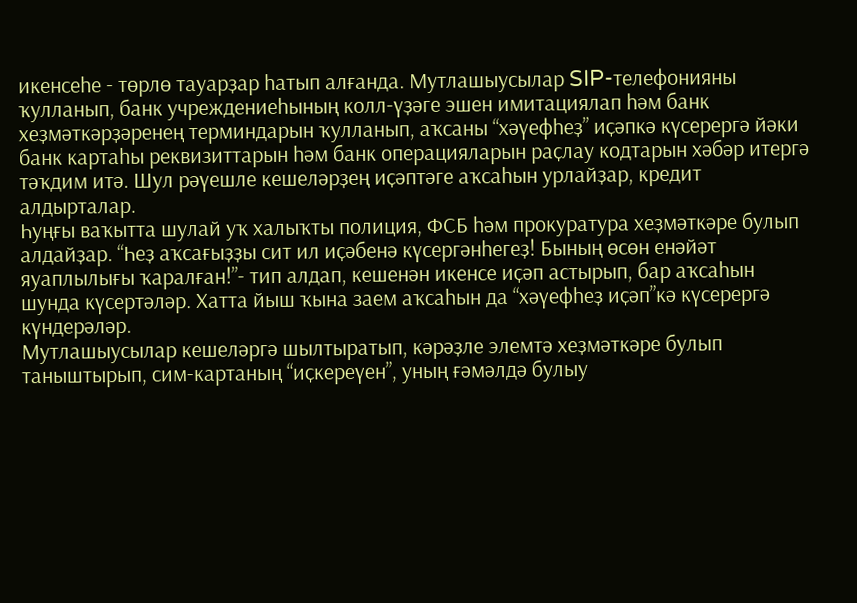икенсеһе - төрлө тауарҙар һатып алғанда. Мутлашыусылар SIP-телефонияны ҡулланып, банк учреждениеһының колл-үҙәге эшен имитациялап һәм банк хеҙмәткәрҙәренең терминдарын ҡулланып, аҡсаны “хәүефһеҙ” иҫәпкә күсерергә йәки банк картаһы реквизиттарын һәм банк операцияларын раҫлау кодтарын хәбәр итергә тәҡдим итә. Шул рәүешле кешеләрҙең иҫәптәге аҡсаһын урлайҙар, кредит алдырталар.
Һуңғы ваҡытта шулай уҡ халыҡты полиция, ФСБ һәм прокуратура хеҙмәткәре булып алдайҙар. “Һеҙ аҡсағыҙҙы сит ил иҫәбенә күсергәнһегеҙ! Бының өсөн енәйәт яуаплылығы ҡаралған!”- тип алдап, кешенән икенсе иҫәп астырып, бар аҡсаһын шунда күсертәләр. Хатта йыш ҡына заем аҡсаһын да “хәүефһеҙ иҫәп”кә күсерергә күндерәләр.
Мутлашыусылар кешеләргә шылтыратып, кәрәҙле элемтә хеҙмәткәре булып таныштырып, сим-картаның “иҫкереүен”, уның ғәмәлдә булыу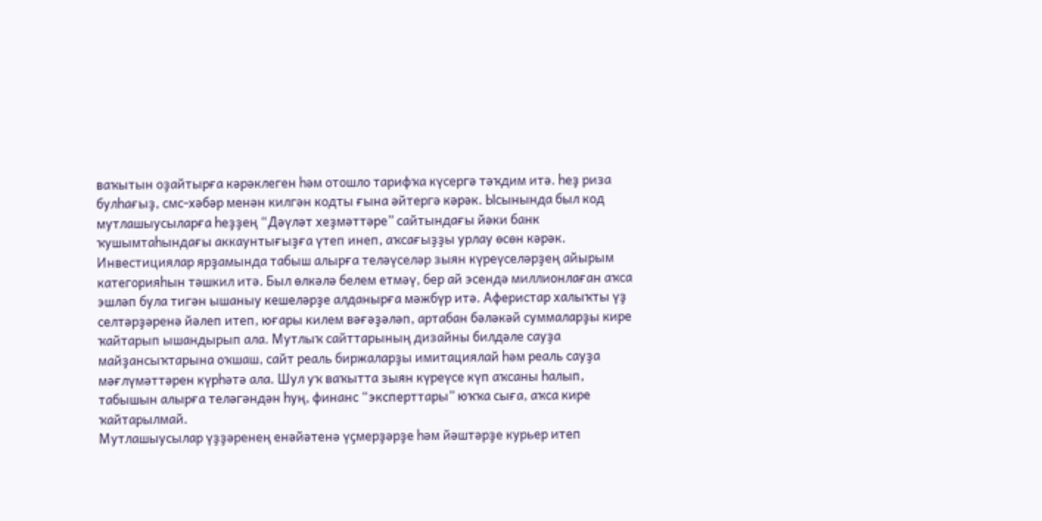ваҡытын оҙайтырға кәрәклеген һәм отошло тарифҡа күсергә тәҡдим итә. һеҙ риза булһағыҙ, смс-хәбәр менән килгән кодты ғына әйтергә кәрәк. Ысынында был код мутлашыусыларға һеҙҙең “Дәүләт хеҙмәттәре” сайтындағы йәки банк ҡушымтаһындағы аккаунтығыҙға үтеп инеп, аҡсағыҙҙы урлау өсөн кәрәк. Инвестициялар ярҙамында табыш алырға теләүселәр зыян күреүселәрҙең айырым категорияһын тәшкил итә. Был өлкәлә белем етмәү, бер ай эсендә миллионлаған аҡса эшләп була тигән ышаныу кешеләрҙе алданырға мәжбүр итә. Аферистар халыҡты үҙ селтәрҙәренә йәлеп итеп, юғары килем вәғәҙәләп, артабан бәләкәй суммаларҙы кире ҡайтарып ышандырып ала. Мутлыҡ сайттарының дизайны билдәле сауҙа майҙансыҡтарына оҡшаш, сайт реаль биржаларҙы имитациялай һәм реаль сауҙа мәғлүмәттәрен күрһәтә ала. Шул уҡ ваҡытта зыян күреүсе күп аҡсаны һалып, табышын алырға теләгәндән һуң, финанс “эксперттары” юҡҡа сыға, аҡса кире ҡайтарылмай.
Мутлашыусылар үҙҙәренең енәйәтенә үҫмерҙәрҙе һәм йәштәрҙе курьер итеп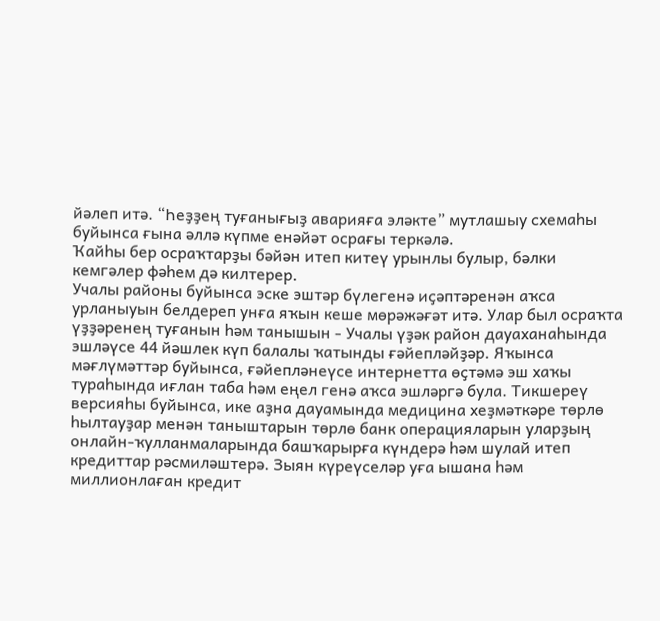йәлеп итә. “Һеҙҙең туғанығыҙ аварияға эләкте” мутлашыу схемаһы буйынса ғына әллә күпме енәйәт осрағы теркәлә.
Ҡайһы бер осраҡтарҙы бәйән итеп китеү урынлы булыр, бәлки кемгәлер фәһем дә килтерер.
Учалы районы буйынса эске эштәр бүлегенә иҫәптәренән аҡса урланыуын белдереп унға яҡын кеше мөрәжәғәт итә. Улар был осраҡта үҙҙәренең туғанын һәм танышын - Учалы үҙәк район дауаханаһында эшләүсе 44 йәшлек күп балалы ҡатынды ғәйепләйҙәр. Яҡынса мәғлүмәттәр буйынса, ғәйепләнеүсе интернетта өҫтәмә эш хаҡы тураһында иғлан таба һәм еңел генә аҡса эшләргә була. Тикшереү версияһы буйынса, ике аҙна дауамында медицина хеҙмәткәре төрлө һылтауҙар менән таныштарын төрлө банк операцияларын уларҙың онлайн-ҡулланмаларында башҡарырға күндерә һәм шулай итеп кредиттар рәсмиләштерә. Зыян күреүселәр уға ышана һәм миллионлаған кредит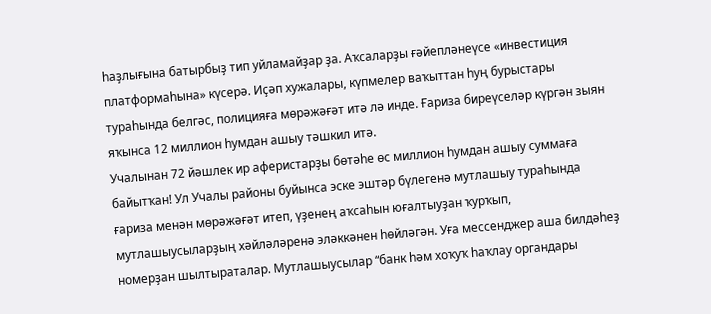һаҙлығына батырбыҙ тип уйламайҙар ҙа. Аҡсаларҙы ғәйепләнеүсе «инвестиция платформаһына» күсерә. Иҫәп хужалары, күпмелер ваҡыттан һуң бурыстары тураһында белгәс, полицияға мөрәжәғәт итә лә инде. Ғариза биреүселәр күргән зыян яҡынса 12 миллион һумдан ашыу тәшкил итә.
Учалынан 72 йәшлек ир аферистарҙы бөтәһе өс миллион һумдан ашыу суммаға байытҡан! Ул Учалы районы буйынса эске эштәр бүлегенә мутлашыу тураһында ғариза менән мөрәжәғәт итеп, үҙенең аҡсаһын юғалтыуҙан ҡурҡып, мутлашыусыларҙың хәйләләренә эләккәнен һөйләгән. Уға мессенджер аша билдәһеҙ номерҙан шылтыраталар. Мутлашыусылар “банк һәм хоҡуҡ һаҡлау органдары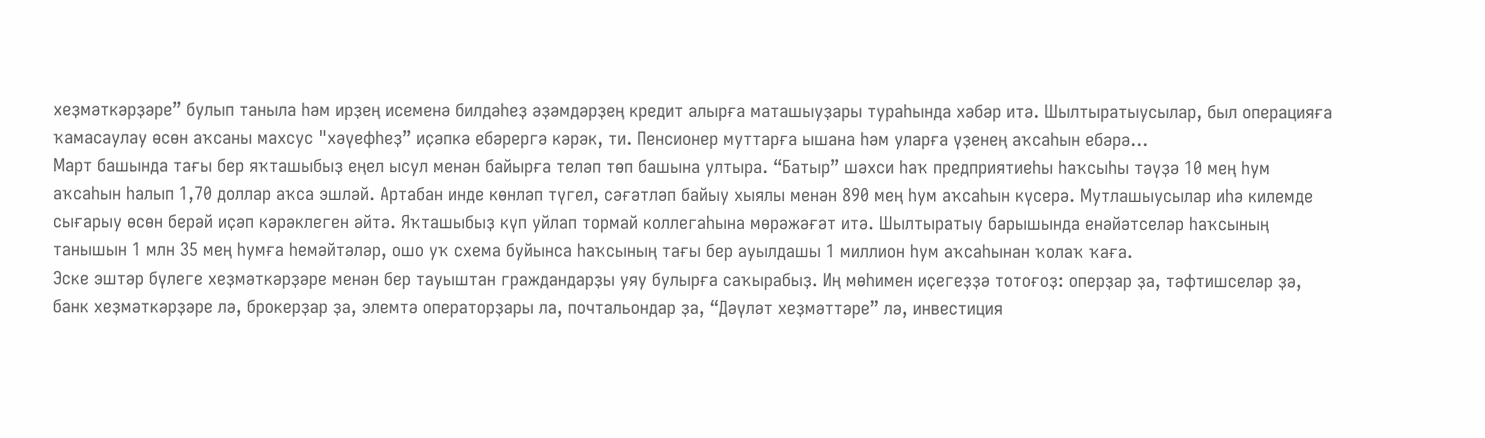хеҙмәткәрҙәре” булып таныла һәм ирҙең исеменә билдәһеҙ әҙәмдәрҙең кредит алырға маташыуҙары тураһында хәбәр итә. Шылтыратыусылар, был операцияға ҡамасаулау өсөн аҡсаны махсус "хәүефһеҙ” иҫәпкә ебәрергә кәрәк, ти. Пенсионер муттарға ышана һәм уларға үҙенең аҡсаһын ебәрә...
Март башында тағы бер яҡташыбыҙ еңел ысул менән байырға теләп төп башына ултыра. “Батыр” шәхси һаҡ предприятиеһы һаҡсыһы тәүҙә 10 мең һум аҡсаһын һалып 1,70 доллар аҡса эшләй. Артабан инде көнләп түгел, сәғәтләп байыу хыялы менән 890 мең һум аҡсаһын күсерә. Мутлашыусылар иһә килемде сығарыу өсөн берәй иҫәп кәрәклеген әйтә. Яҡташыбыҙ күп уйлап тормай коллегаһына мөрәжәғәт итә. Шылтыратыу барышында енәйәтселәр һаҡсының танышын 1 млн 35 мең һумға һемәйтәләр, ошо уҡ схема буйынса һаҡсының тағы бер ауылдашы 1 миллион һум аҡсаһынан ҡолаҡ ҡаға.
Эске эштәр бүлеге хеҙмәткәрҙәре менән бер тауыштан граждандарҙы уяу булырға саҡырабыҙ. Иң мөһимен иҫегеҙҙә тотоғоҙ: оперҙар ҙа, тәфтишселәр ҙә, банк хеҙмәткәрҙәре лә, брокерҙар ҙа, элемтә операторҙары ла, почтальондар ҙа, “Дәүләт хеҙмәттәре” лә, инвестиция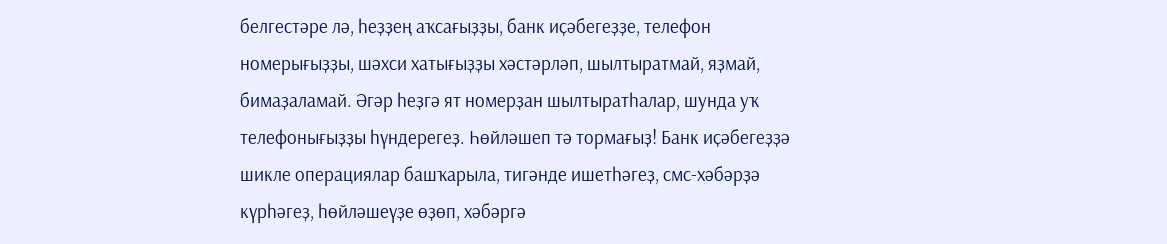белгестәре лә, һеҙҙең аҡсағыҙҙы, банк иҫәбегеҙҙе, телефон номерығыҙҙы, шәхси хатығыҙҙы хәстәрләп, шылтыратмай, яҙмай, бимаҙаламай. Әгәр һеҙгә ят номерҙан шылтыратһалар, шунда уҡ телефонығыҙҙы һүндерегеҙ. Һөйләшеп тә тормағыҙ! Банк иҫәбегеҙҙә шикле операциялар башҡарыла, тигәнде ишетһәгеҙ, смс-хәбәрҙә күрһәгеҙ, һөйләшеүҙе өҙөп, хәбәргә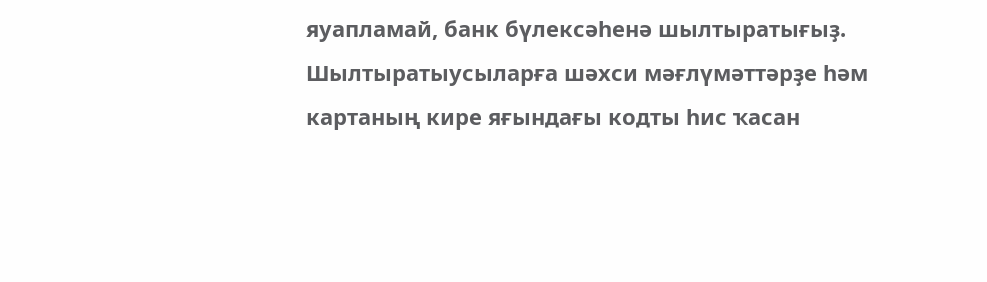яуапламай, банк бүлексәһенә шылтыратығыҙ. Шылтыратыусыларға шәхси мәғлүмәттәрҙе һәм картаның кире яғындағы кодты һис ҡасан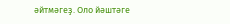әйтмәгеҙ. Оло йәштәге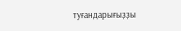туғандарығыҙҙы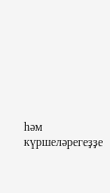һәм күршеләрегеҙҙе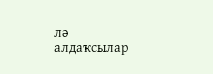лә алдаҡсылар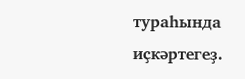тураһында иҫкәртегеҙ.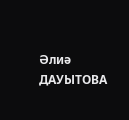Әлиә ДАУЫТОВА